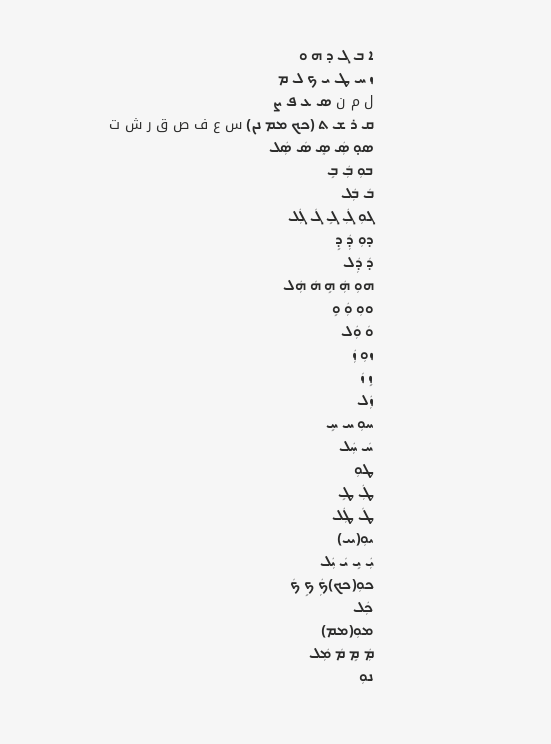ܐ ܒ ܓ ܕ ܗ ܘ
ܙ ܚ ܛ ܝ ܟ ܠ ܡ
ل م ن ܣ ܥ ܦ ܨ
ܩ ܪ ܫ ܬ (ܟܟ ܡܡ ܢܢ) س ع ف ص ق ر ش ت
ܣܘ̣ ܣܲ ܣܸ ܣܿ ܣܲܠ
ܒܘܼ ܒܲ ܒܹ
ܒܿ ܒܲܠ
ܓܘܼ ܓܲ ܓܹ ܓܿ ܓܲܠ
ܕܘܼ ܕܲ ܕܹ
ܕܿ ܕܲܠ
ܗܘܼ ܗܲ ܗܹ ܗܿ ܗܲܠ
ܘܘܼ ܘܲ ܘܹ
ܘܿ ܘܲܠ
ܙܘܼ ܙܲ
ܙܹ ܙܿ
ܙܲܠ
ܚܘܼ ܚ ܚܹ
ܚܿ ܚܲܠ
ܛܘܼ
ܛܲ ܛܹ
ܛܿ ܛܲܠ
ܝܘܼ(ܝܝ)
ܝܲ ܝܹ ܝܿ ܝܲܠ
ܟܘܼ(ܟܟ)ܟܲ ܟܹ ܟܿ
ܟܲܠ
ܡܘܼ(ܡܡ)
ܡܲ ܡܹ ܡܿ ܡܲܠ
ܢܘܼ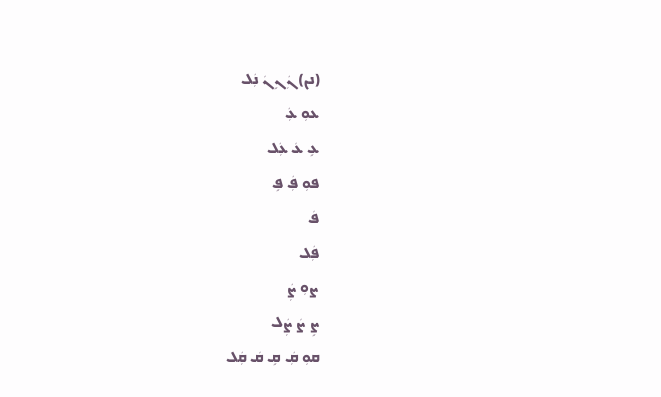(ܢܢ) ܢܲ ܢܹ ܢܿ ܢܲܠ
ܥܘܼ ܥܲ
ܥܹ ܥܿ ܥܲܠ
ܦܘܼ ܦܲ ܦܹ
ܦܿ
ܦܲܠ
ܨܘܼ ܨܲ
ܨܹ ܨܿ ܨܲܠ
ܩܘܼ ܩܲ ܩܹ ܩܿ ܩܲܠ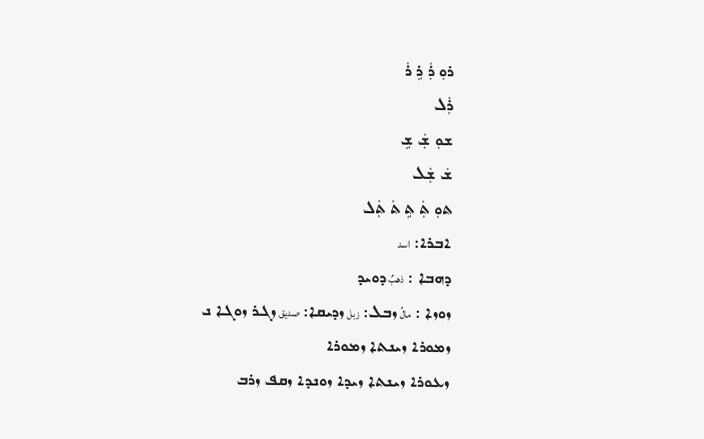ܪܘܼ ܪܲ ܪܹ ܪܿ
ܪܲܠ
ܫܘܼ ܫܲ ܫܹ
ܫܿ ܫܲܠ
ܬܘܼ ܬܲ ܬܹ ܬܿ ܬܲܠ
ܐܒܪܐ: اسد
ܕܗܒܐ : ذهبٌ ܕܘܝܕ
ܙܘܙܐ : مالُ ܙܒܠ: زبل ܙܕܝܩܐ: صديق ܙܓܪ ܙܘܓܐ ܢ
ܙܡܘܪܐ ܙܝܢܬܐ ܙܡܘܪܐ
ܙܥܘܪܐ ܙܝܢܬܐ ܙܝܕܐ ܙܘܢܕܐ ܙܩܦ ܙܪܒ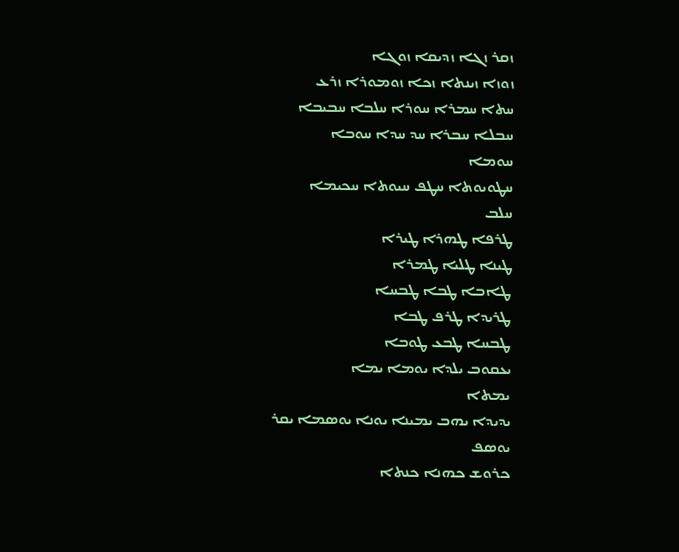ܙܩܪ ܙܓܐ ܙܕܝܩܐ ܙܘܓܐ
ܙܘܙܐ ܙܝܢܬܐ ܙܟܐ ܙܘܡܘܪܐ ܙܪܥ
ܚܬܐ ܚܡܪܐ ܚܘܪܐ ܚܠܒܐ ܚܒܝܒܐ
ܚܒܠܐ ܚܒܪܐ ܚܕ ܚܕܐ ܚܘܒܐ
ܚܘܡܐ
ܚܛܘܝܘܬܐ ܚܛܦ ܚܝܘܬܐ ܚܟܝܡܐ
ܚܠܒ
ܛܪܦܐ ܛܗܪܐ ܛܝܪܐ
ܛܝܢܐ ܛܠܝܐ ܛܡܪܐ
ܛܐܒܐ ܛܒܐ ܛܒܚܐ
ܛܪܝܕܐ ܛܪܦ ܛܒܐ
ܛܒܚܐ ܛܒܥ ܛܘܒܐ
ܝܥܩܘܒ ܝܠܕܐ ܝܘܡܐ ܝܡܐ
ܝܡܬܐ
ܝܕܝܕܐ ܝܗܒ ܝܡܝܢܐ ܝܘܢܐ ܝܘܣܡܐ ܝܩܪ ܝܘܣܦ
ܟܪܘܫ ܟܗܢܐ ܟܢܬܐ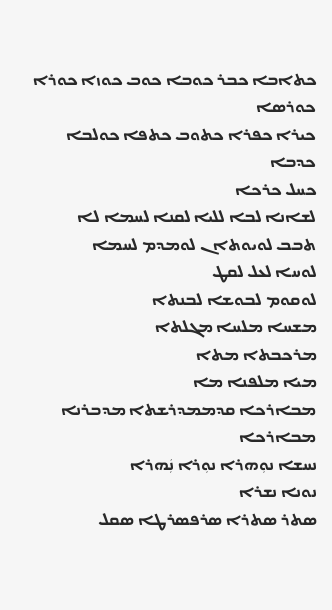ܟܬܐܒܐ ܟܒܪ ܟܘܒܐ ܟܘܒ ܟܘܙܐ ܟܘܪܐ ܟܘܪܣܐ
ܟܝܪܐ ܟܦܪܐ ܟܬܘܒ ܟܬܦܐ ܟܘܠܒܐ ܟܕܒܐ
ܟܚܠ ܟܪܟܐ
ܠܫܐܢܐ ܠܒܐ ܠܠܝܐ ܠܩܢܐ ܠܚܡܐ ܠܐ
ܬܒܒ ܠܘܝܘܬܐܢ ܠܘܡܕܡ ܠܚܡܐ
ܠܘܚܐ ܠܥܠ ܠܩܛ
ܠܘܩܘܡ ܠܒܘܫܐ ܠܒܢܬܐ
ܡܫܚܐ ܡܠܚܐ ܡܓܠܬܐ
ܡܪܟܒܬܐ ܡܬܐ
ܡܝܐ ܡܠܦܢܐ ܡܐ
ܡܒܐܪܟܐ ܩܕܡܡܕܪܫܬܐ ܡܕܒܪܢܐ ܡܒܐܪܟܐ
ܢܚܫܐ ܢܘܼܗܪܐ ܢܘܼܪܐ ܢܲܗܪܐ
ܢܘܢܐ ܢܫܪܐ
ܣܬܪ ܣܬܪܐ ܣܪܦܣܪܛܐ ܣܩܠ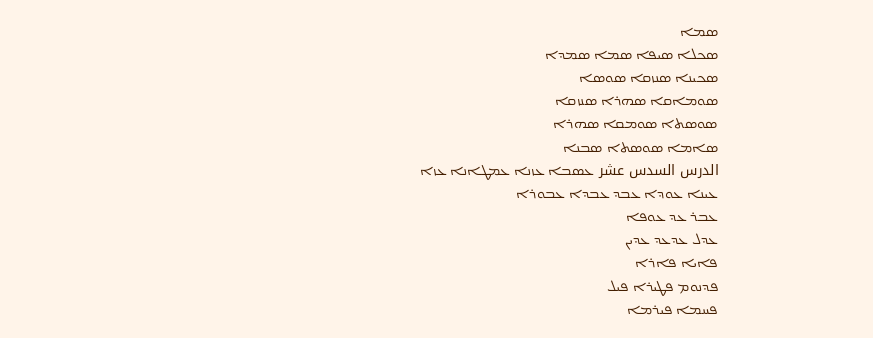ܣܡܐ
ܣܟܠܐ ܣܝܦܐ ܣܡܐ ܣܡܕܐ
ܣܟܝܢܐ ܣܢܙܩܐ ܣܘܣܐ
ܣܘܡܐܩܐ ܣܗܪܐ ܣܢܙܩܐ
ܣܘܣܬܐ ܣܘܡܩܐ ܣܗܪܐ
ܣܐܡܐ ܣܘܣܬܐ ܣܒܢܐ
الدرس السدس عشر ܥܣܒܐ ܥܙܢܐ ܥܡܛܐܢܐ ܥܙܐ
ܥܝܢܐ ܥܘܕܐ ܥܒܕ ܥܒܕܐ ܥܒܘܪܐ
ܥܒܪ ܥܕ ܥܘܦܐ
ܥܕܠ ܥܕܥܕ ܥܕܝܢ
ܦܐܝܐ ܦܐܪܐ
ܦܕܢܘܡ ܦܛܝܪܐ ܦܝܠ
ܦܚܡܐ ܦܝܪܡܐ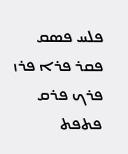ܦܠܚ ܦܣܩ
ܦܩܪ ܦܪܐ ܦܪܙ
ܦܪܟ ܦܪܩ
ܦܬܦܬ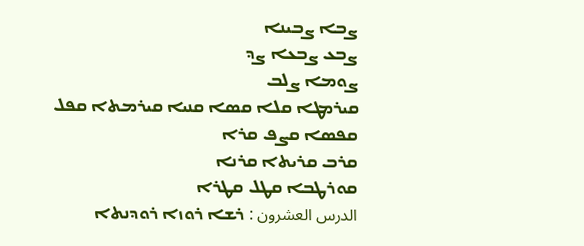ܨܒܐ ܨܒܝܢܐ
ܨܒܥ ܨܒܥܐ ܨܕ
ܨܘܡܐ ܨܠܒ
ܩܝܪܡܛܐ ܩܠܐ ܩܣܐ ܩܢܝܐ ܩܝܪܡܬܐ ܩܦܠ
ܩܦܣܐ ܩܨܦ ܩܪܐ
ܩܪܒ ܩܪܝܬܐ ܩܪܢܐ
ܩܘܪܛܒܐ ܩܛܠ ܩܛܪܐ
الدرس العشرون : ܪܫܐ ܪܘܙܐ ܪܘܕܢܬܐ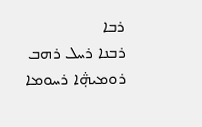ܪܒܐ
ܪܒܢܐ ܪܚܠ ܪܗܒ
ܪܘܡܞܐ ܪܚܘܡܐ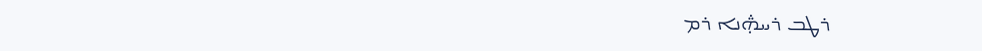ܪܛܒ ܪܝܞܢܐ ܪܡ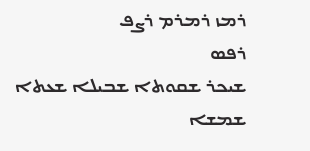ܪܡܙ ܪܡܪܡ ܪܨܦ
ܪܦܣ
ܫܝܟܪ ܫܩܘܬܐ ܫܒܝܠܐ ܫܥܬܐ ܫܡܫܐ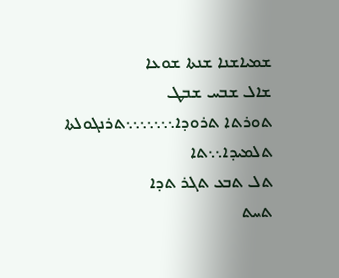ܫܡܝܐܫܢܐ ܫܢܬܐ ܫܘܥܐ
ܫܐܠ ܫܒܚ ܫܒܛ
ܬܘܪܬܐ ܬܪܘܕܐ܆܆܆܆܆܆܆ܬܪܢܓܘܠܬܐ ܬܠܡܝܕܐ܆܆ܬܐ
ܬܠ ܬܒܥ ܬܓܪ ܬܕܐ
ܬܚܬ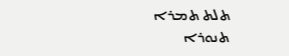ܬܠܬ ܬܡܪܐ
ܬܢܘܪܐ